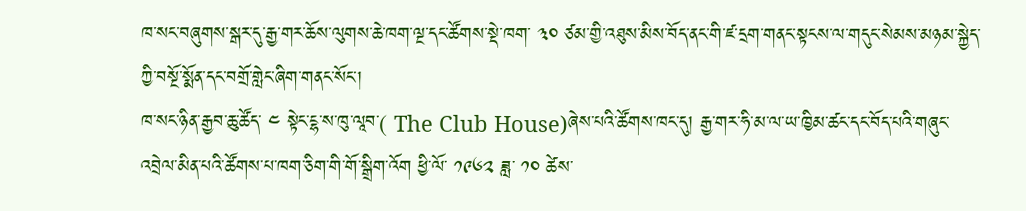ཁ་སང་བཞུགས་སྒར་དུ་རྒྱ་གར་ཆོས་ལུགས་ཆེ་ཁག་ལྔ་དང་ཚོགས་སྡེ་ཁག་ ༣༠ ཙམ་གྱི་འཐུས་མིས་བོད་ནང་གི་ཛ་དྲག་གནང་སྟངས་ལ་གདུང་སེམས་མཉམ་སྐྱེད་ཀྱི་བསྔོ་སྨོན་དང་བགྲོ་གླེང་ཞིག་གནང་སོང་།
ཁ་སང་ཉིན་རྒྱབ་ཆུ་ཚོད་ ༤ སྟེང་ངྷ་ས་ཁུ་ལཱབ་( The Club House)ཞེས་པའི་ཚོགས་ཁང་དུ། རྒྱ་གར་ཧི་མ་ལ་ཡ་ཁྱིམ་ཚང་དང་བོད་པའི་གཞུང་འབྲེལ་མིན་པའི་ཚོགས་པ་ཁག་ཅིག་གི་གོ་སྒྲིག་འོག ཕྱི་ལོ་ ༡༩༦༢ ཟླ་ ༡༠ ཚེས་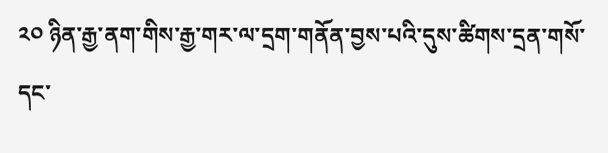༢༠ ཉིན་རྒྱ་ནག་གིས་རྒྱ་གར་ལ་དྲག་གནོན་བྱས་པའི་དུས་ཚིགས་དྲན་གསོ་དང་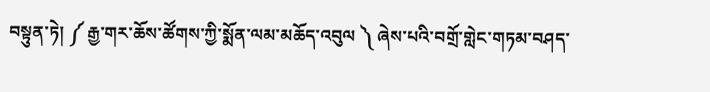བསྟུན་ཏེ། ༼ རྒྱ་གར་ཆོས་ཚོགས་ཀྱི་སྨོན་ལམ་མཆོད་འབུལ ༽ ཞེས་པའི་བགྲོ་གླེང་གཏམ་བཤད་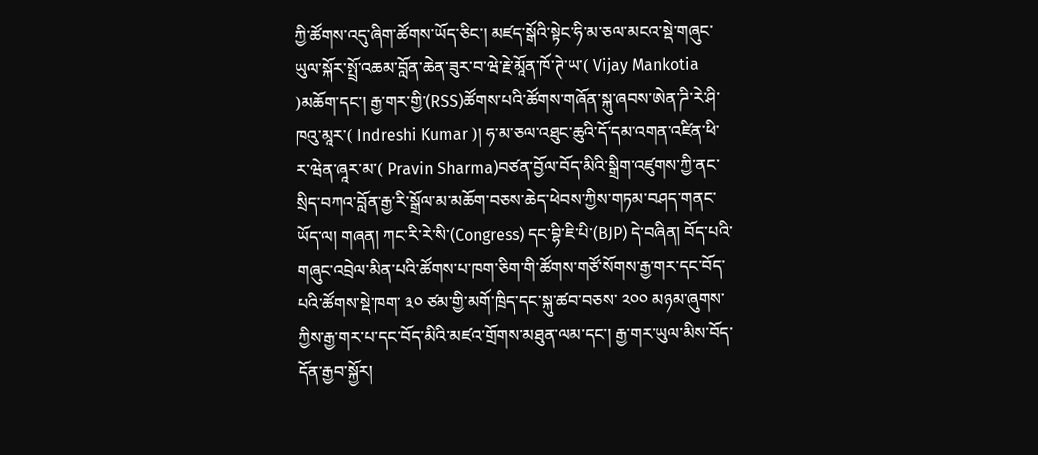ཀྱི་ཚོགས་འདུ་ཞིག་ཚོགས་ཡོད་ཅིང་། མཛད་སྒོའི་སྟེང་ཧི་མ་ཅལ་མངའ་སྡེ་གཞུང་ཡུལ་སྐོར་སྤྲོ་འཆམ་བློན་ཆེན་ཟུར་བ་ཝེ་རྗེ་མཱོན་ཁོ་ཊེ་ཡ་( Vijay Mankotia )མཆོག་དང་། རྒྱ་གར་གྱི་(RSS)ཚོགས་པའི་ཚོགས་གཞོན་སྐུ་ཞབས་ཨེན་ཌི་རེ་ཤི་ཁའུ་མཱར་( Indreshi Kumar )། ཧ་མ་ཅལ་འཐུང་ཆུའི་དོ་དམ་འགན་འཛིན་ཕི་ར་ཝེན་ཞཱར་མ་( Pravin Sharma)བཙན་བྱོལ་བོད་མིའི་སྒྲིག་འཛུགས་ཀྱི་ནང་སྲིད་བཀའ་བློན་རྒྱ་རི་སྒྲོལ་མ་མཆོག་བཅས་ཆེད་ཕེབས་ཀྱིས་གཏམ་བཤད་གནང་ཡོད་ལ། གཞན། ཀང་རི་རེ་སི་(Congress) དང་བྷི་ཇི་པི་(BJP) དེ་བཞིན། བོད་པའི་གཞུང་འབྲེལ་མིན་པའི་ཚོགས་པ་ཁག་ཅིག་གི་ཚོགས་གཙོ་སོགས་རྒྱ་གར་དང་བོད་པའི་ཚོགས་སྡེ་ཁག་ ༣༠ ཙམ་གྱི་མགོ་ཁྲིད་དང་སྐུ་ཚབ་བཅས་ ༢༠༠ མཉམ་ཞུགས་ཀྱིས་རྒྱ་གར་པ་དང་བོད་མིའི་མཛའ་གྲོགས་མཐུན་ལམ་དང་། རྒྱ་གར་ཡུལ་མིས་བོད་དོན་རྒྱབ་སྐྱོར།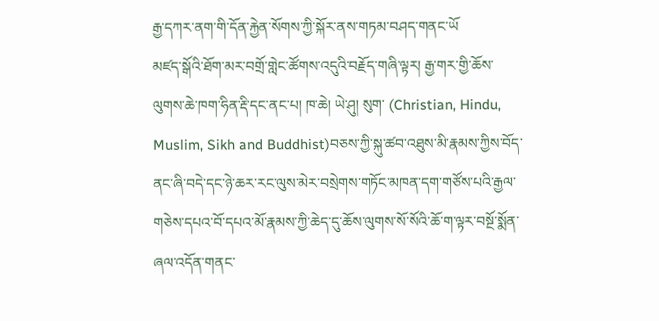རྒྱ་དཀར་ནག་གི་དོན་རྐྱེན་སོགས་ཀྱི་སྐོར་ནས་གཏམ་བཤད་གནང་ཡོ
མཛད་སྒོའི་ཐོག་མར་བགྲོ་གླེང་ཚོགས་འདུའི་བརྗོད་གཞི་ལྟར། རྒྱ་གར་གྱི་ཆོས་ལུགས་ཆེ་ཁག་ཧིན་རྡི་དང་ནང་པ། ཁ་ཆེ། ཡེ་ཤུ། སུག་ (Christian, Hindu, Muslim, Sikh and Buddhist)བཅས་ཀྱི་སྐུ་ཚབ་འཐུས་མི་རྣམས་ཀྱིས་བོད་ནང་ཞི་བདེ་དང་ཉེ་ཆར་རང་ལུས་མེར་བསྲེགས་གཏོང་མཁན་དག་གཙོས་པའི་རྒྱལ་གཅེས་དཔའ་བོ་དཔའ་མོ་རྣམས་ཀྱི་ཆེད་དུ་ཆོས་ལུགས་སོ་སོའི་ཆོ་ག་ལྟར་བསྔོ་སྨོན་ཞལ་འདོན་གནང་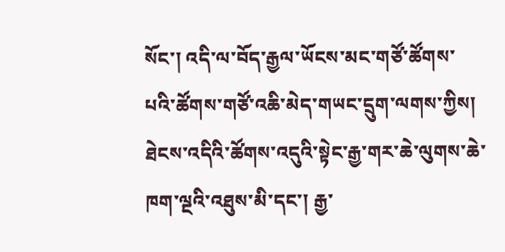སོང་། འདི་ལ་བོད་རྒྱལ་ཡོངས་མང་གཙོ་ཚོགས་པའི་ཚོགས་གཙོ་འཆི་མེད་གཡང་དྲུག་ལགས་ཀྱིས། ཐེངས་འདིའི་ཚོགས་འདུའི་སྟེང་རྒྱ་གར་ཆེ་ལུགས་ཆེ་ཁག་ལྔའི་འཐུས་མི་དང་། རྒྱ་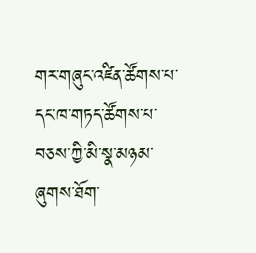གར་གཞུང་འཛིན་ཚོགས་པ་དང་ཁ་གཏད་ཚོགས་པ་བཅས་ཀྱི་མི་སྣ་མཉམ་ཞུགས་ཐོག་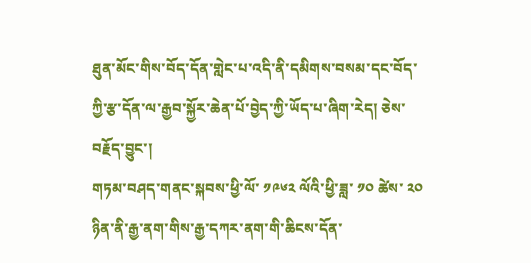ཐུན་མོང་གིས་བོད་དོན་གླེང་པ་འདི་ནི་དམིགས་བསམ་དང་བོད་ཀྱི་རྩ་དོན་ལ་རྒྱབ་སྐྱོར་ཆེན་པོ་བྱེད་ཀྱི་ཡོད་པ་ཞིག་རེད། ཅེས་བརྗོད་བྱུང་།
གཏམ་བཤད་གནང་སྐབས་ཕྱི་ལོ་ ༡༩༦༢ ལོའི་ཕྱི་ཟླ་ ༡༠ ཚེས་ ༢༠ ཉིན་ནི་རྒྱ་ནག་གིས་རྒྱ་དཀར་ནག་གི་ཆིངས་དོན་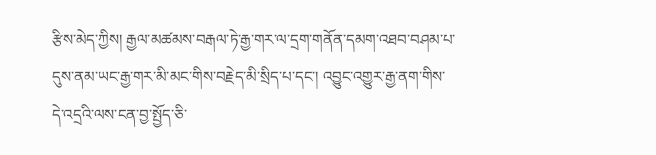རྩིས་མེད་ཀྱིས། རྒྱལ་མཚམས་བརྒལ་ཏེ་རྒྱ་གར་ལ་དྲག་གནོན་དམག་འཐབ་བཤམ་པ་དུས་ནམ་ཡང་རྒྱ་གར་མི་མང་གིས་བརྗེད་མི་སྲིད་པ་དང་། འབྱུང་འགྱུར་རྒྱ་ནག་གིས་དེ་འདྲའི་ལས་ངན་བྱ་སྤྱོད་ཅི་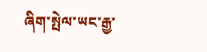ཞིག་སྤེལ་ཡང་རྒྱ་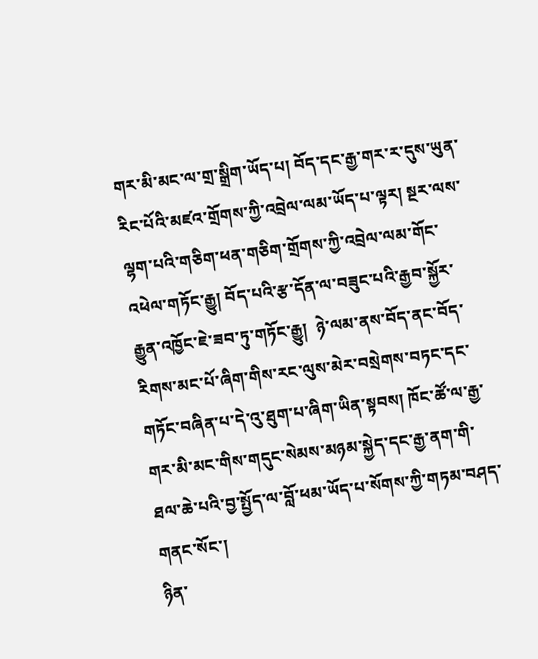གར་མི་མང་ལ་གྲ་སྒྲིག་ཡོད་པ། བོད་དང་རྒྱ་གར་ར་དུས་ཡུན་རིང་པོའི་མཛའ་གྲོགས་ཀྱི་འབྲེལ་ལམ་ཡོད་པ་ལྟར། སྔར་ལས་ལྷག་པའི་གཅིག་ཕན་གཅིག་གྲོགས་ཀྱི་འབྲེལ་ལམ་གོང་འཕེལ་གཏོང་རྒྱུ། བོད་པའི་རྩ་དོན་ལ་བཟུང་པའི་རྒྱབ་སྐྱོར་རྒྱུན་འཁྱོང་ཇེ་ཟབ་ཏུ་གཏོང་རྒྱུ།  ཉེ་ལམ་ནས་བོད་ནང་བོད་རིགས་མང་པོ་ཞིག་གིས་རང་ལུས་མེར་བསྲེགས་བཏང་དང་གཏོང་བཞིན་པ་དེ་འུ་ཐུག་པ་ཞིག་ཡིན་སྟབས། ཁོང་ཚོ་ལ་རྒྱ་གར་མི་མང་གིས་གདུང་སེམས་མཉམ་སྐྱེད་དང་རྒྱ་ནག་གི་ཐལ་ཆེ་པའི་བྱ་སྤྱོད་ལ་བློ་ཕམ་ཡོད་པ་སོགས་ཀྱི་གཏམ་བཤད་གནང་སོང་།
ཉིན་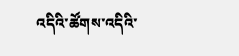འདིའི་ཚོགས་འདིའི་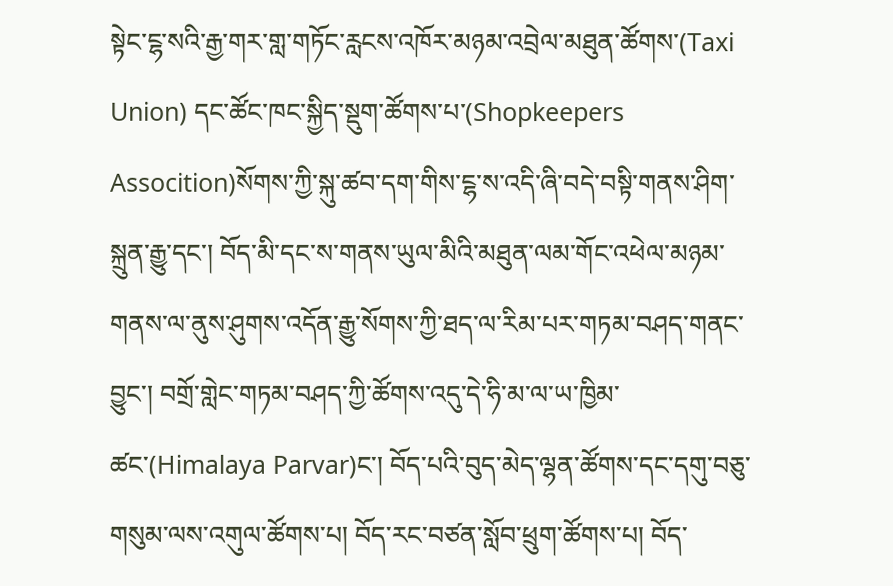སྟེང་ངྷ་སའི་རྒྱ་གར་གླ་གཏོང་རླངས་འཁོར་མཉམ་འབྲེལ་མཐུན་ཚོགས་(Taxi Union) དང་ཚོང་ཁང་སྐྱིད་སྡུག་ཚོགས་པ་(Shopkeepers Assocition)སོགས་ཀྱི་སྐུ་ཚབ་དག་གིས་ངྷ་ས་འདི་ཞི་བདེ་བསྟི་གནས་ཤིག་སྐྲུན་རྒྱུ་དང་། བོད་མི་དང་ས་གནས་ཡུལ་མིའི་མཐུན་ལམ་གོང་འཕེལ་མཉམ་གནས་ལ་ནུས་ཤུགས་འདོན་རྒྱུ་སོགས་ཀྱི་ཐད་ལ་རིམ་པར་གཏམ་བཤད་གནང་བྱུང་། བགྲོ་གླེང་གཏམ་བཤད་ཀྱི་ཚོགས་འདུ་དེ་ཧི་མ་ལ་ཡ་ཁྱིམ་ཚང་(Himalaya Parvar)ང་། བོད་པའི་བུད་མེད་ལྷན་ཚོགས་དང་དགུ་བཅུ་གསུམ་ལས་འགུལ་ཚོགས་པ། བོད་རང་བཙན་སློབ་ཕྲུག་ཚོགས་པ། བོད་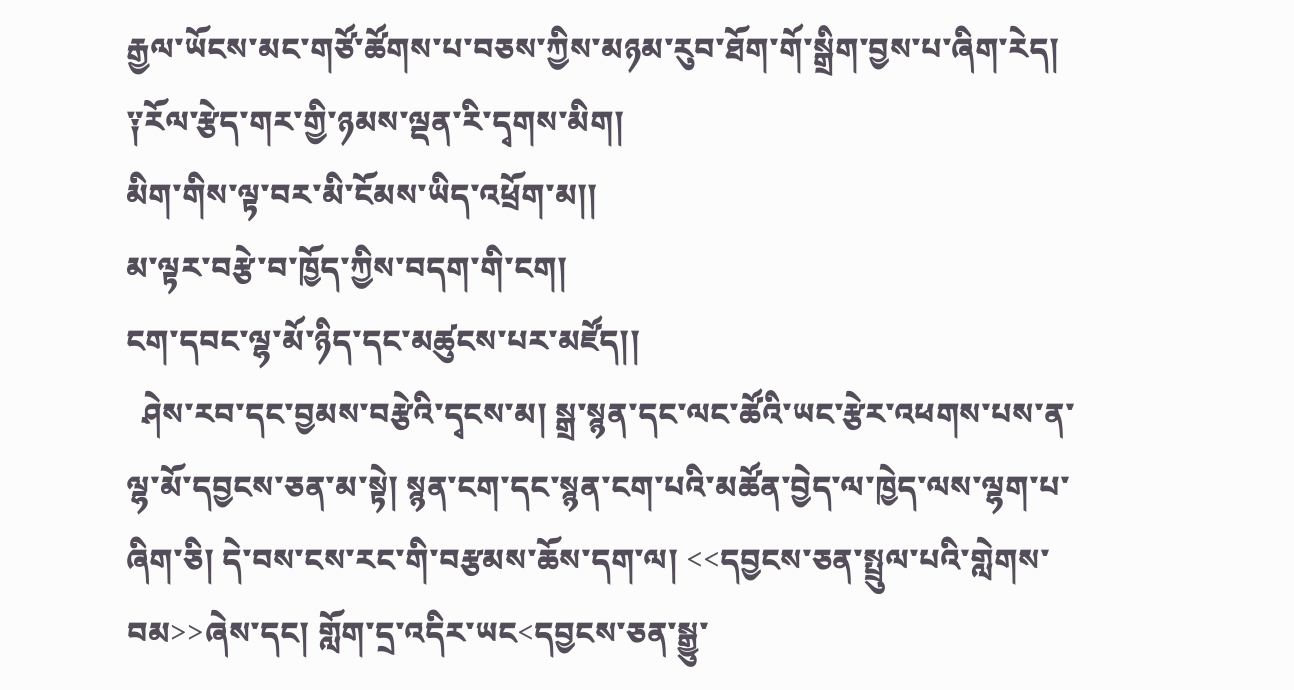རྒྱལ་ཡོངས་མང་གཙོ་ཚོགས་པ་བཅས་ཀྱིས་མཉམ་རུབ་ཐོག་གོ་སྒྲིག་བྱས་པ་ཞིག་རེད།
༑རོལ་རྩེད་གར་གྱི་ཉམས་ལྡན་རི་དྭགས་མིག།
མིག་གིས་ལྟ་བར་མི་ངོམས་ཡིད་འཕྲོག་མ།།
མ་ལྟར་བརྩེ་བ་ཁྱོད་ཀྱིས་བདག་གི་ངག།
ངག་དབང་ལྷ་མོ་ཉིད་དང་མཚུངས་པར་མཛོད།།
  ཤེས་རབ་དང་བྱམས་བརྩེའི་དྭངས་མ། སྒྲ་སྙན་དང་ལང་ཚོའི་ཡང་རྩེར་འཕགས་པས་ན་ལྷ་མོ་དབྱངས་ཅན་མ་སྟེ། སྙན་ངག་དང་སྙན་ངག་པའི་མཚོན་བྱེད་ལ་ཁྱེད་ལས་ལྷག་པ་ཞིག་ཅི། དེ་བས་ངས་རང་གི་བརྩམས་ཆོས་དག་ལ། <<དབྱངས་ཅན་སྤྲུལ་པའི་གླེགས་བམ>>ཞེས་དང། གློག་དྲ་འདིར་ཡང<དབྱངས་ཅན་སྒྱུ་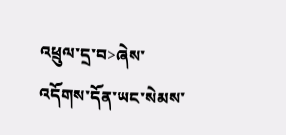འཕྲུལ་དྲ་བ>ཞེས་འདོགས་དོན་ཡང་སེམས་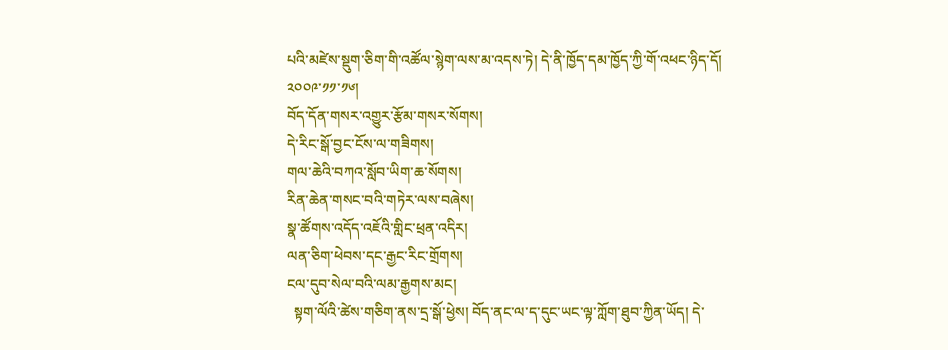པའི་མཛེས་སྡུག་ཅིག་གི་འཚོལ་སྙེག་ལས་མ་འདས་ཏེ། དེ་ནི་ཁྱོད་དམ་ཁྱོད་ཀྱི་གོ་འཕང་ཉིད་དོ།
༢༠༠༩་༡༡་༡༦།
བོད་དོན་གསར་འགྱུར་རྩོམ་གསར་སོགས།
དེ་རིང་སྒོ་བྱང་ངོས་ལ་གཟིགས།
གལ་ཆེའི་བཀའ་སློབ་ཡིག་ཆ་སོགས།
རིན་ཆེན་གསང་བའི་གཏེར་ལས་བཞེས།
སྣ་ཚོགས་འདོད་འཇོའི་གླིང་ཕྲན་འདིར།
ལན་ཅིག་ཕེབས་དང་རྒྱང་རིང་གྲོགས།
ངལ་དུབ་སེལ་བའི་ལམ་རྒྱགས་མང།
  སྟག་ལོའི་ཚེས་གཅིག་ནས་དྲ་སྒོ་ཕྱེས། བོད་ནང་ལ་ད་དུང་ཡང་ལྟ་ཀློག་ཐུབ་ཀྱིན་ཡོད། དེ་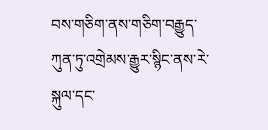བས་གཅིག་ནས་གཅིག་བརྒྱུད་ཀུན་ཏུ་འགྲེམས་རྒྱུར་སྙིང་ནས་རེ་སྐུལ་དང་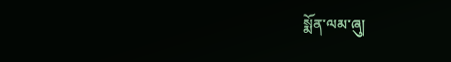སྨོན་ལམ་ཞུ།